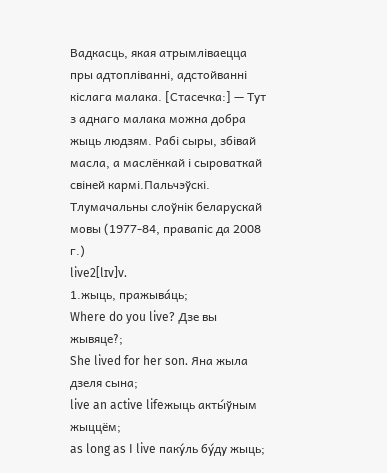Вадкасць, якая атрымліваецца пры адтопліванні, адстойванні кіслага малака. [Стасечка:] — Тут з аднаго малака можна добра жыць людзям. Рабі сыры, збівай масла, а маслёнкай і сыроваткай свіней кармі.Пальчэўскі.
Тлумачальны слоўнік беларускай мовы (1977-84, правапіс да 2008 г.)
live2[lɪv]v.
1.жыць, пражыва́ць;
Where do you live? Дзе вы жывяце?;
She lived for her son. Яна жыла дзеля сына;
live an active lifeжыць акты́ўным жыццём;
as long as I live паку́ль бу́ду жыць;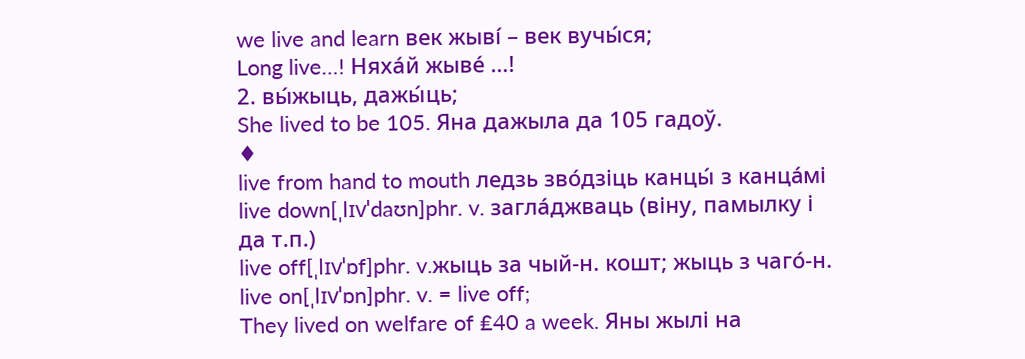we live and learn век жыві́ – век вучы́ся;
Long live…! Няха́й жыве́ …!
2. вы́жыць, дажы́ць;
She lived to be 105. Яна дажыла да 105 гадоў.
♦
live from hand to mouth ледзь зво́дзіць канцы́ з канца́мі
live down[ˌlɪvˈdaʊn]phr. v. загла́джваць (віну, памылку і да т.п.)
live off[ˌlɪvˈɒf]phr. v.жыць за чый-н. кошт; жыць з чаго́-н.
live on[ˌlɪvˈɒn]phr. v. = live off;
They lived on welfare of ₤40 a week. Яны жылі на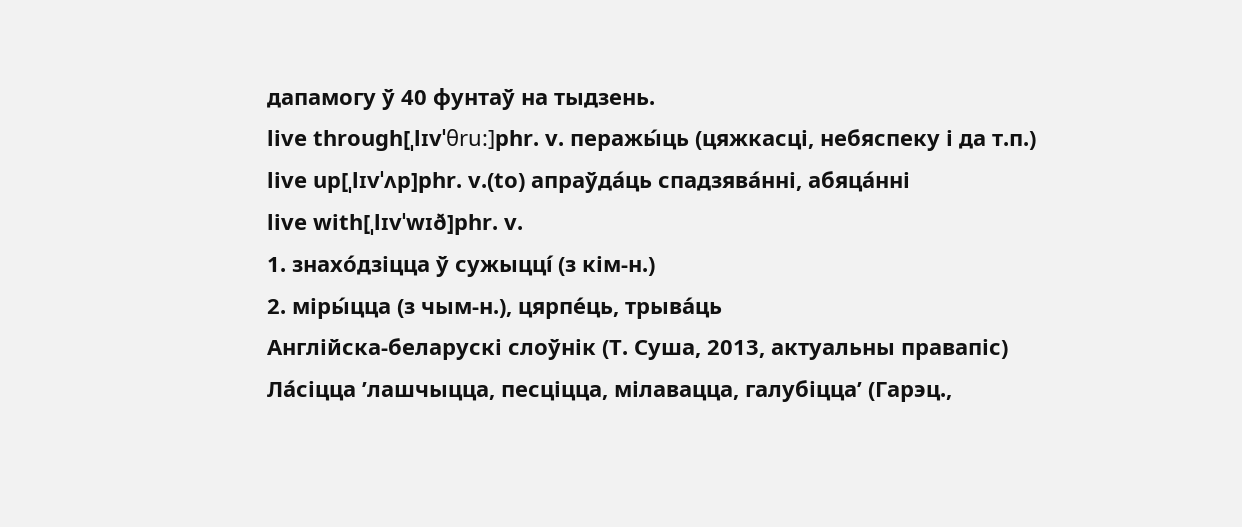дапамогу ў 40 фунтаў на тыдзень.
live through[ˌlɪvˈθru:]phr. v. перажы́ць (цяжкасці, небяспеку і да т.п.)
live up[ˌlɪvˈʌp]phr. v.(to) апраўда́ць спадзява́нні, абяца́нні
live with[ˌlɪvˈwɪð]phr. v.
1. знахо́дзіцца ў сужыцці́ (з кім-н.)
2. міры́цца (з чым-н.), цярпе́ць, трыва́ць
Англійска-беларускі слоўнік (Т. Суша, 2013, актуальны правапіс)
Ла́сіцца ’лашчыцца, песціцца, мілавацца, галубіцца’ (Гарэц.,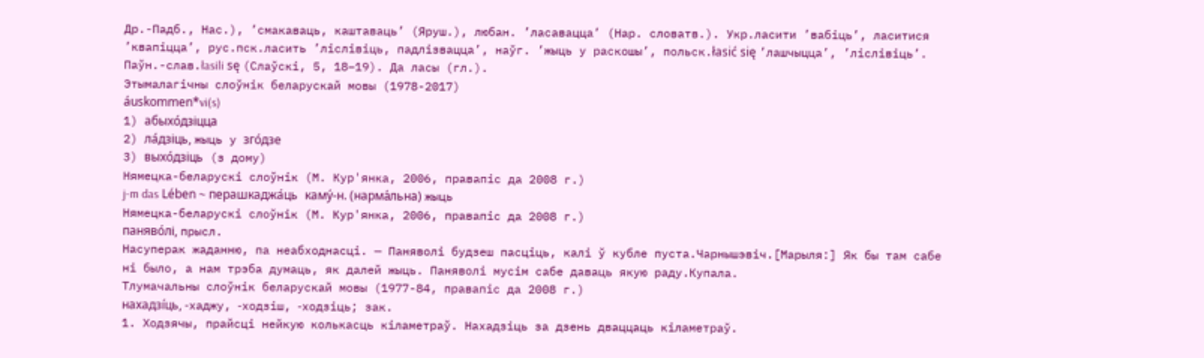Др.-Падб., Нас.), ’смакаваць, каштаваць’ (Яруш.), любан. ’ласавацца’ (Нар. словатв.). Укр.ласити ’вабіць’, ласитися ’квапіцца’, рус.пск.ласить ’ліслівіць, падлізвацца’, наўг. ’жыць у раскошы’, польск.łasić się ’лашчыцца’, ’ліслівіць’. Паўн.-слав.łasili sę (Слаўскі, 5, 18–19). Да ласы (гл.).
Этымалагічны слоўнік беларускай мовы (1978-2017)
áuskommen*vi(s)
1) абыхо́дзіцца
2) ла́дзіць, жыць у зго́дзе
3) выхо́дзіць (з дому)
Нямецка-беларускі слоўнік (М. Кур'янка, 2006, правапіс да 2008 г.)
j-m das Lében ~ перашкаджа́ць каму́-н. (нарма́льна) жыць
Нямецка-беларускі слоўнік (М. Кур'янка, 2006, правапіс да 2008 г.)
паняво́лі, прысл.
Насуперак жаданню, па неабходнасці. — Паняволі будзеш пасціць, калі ў кубле пуста.Чарнышэвіч.[Марыля:] Як бы там сабе ні было, а нам трэба думаць, як далей жыць. Паняволі мусім сабе даваць якую раду.Купала.
Тлумачальны слоўнік беларускай мовы (1977-84, правапіс да 2008 г.)
нахадзі́ць, ‑хаджу, ‑ходзіш, ‑ходзіць; зак.
1. Ходзячы, прайсці нейкую колькасць кіламетраў. Нахадзіць за дзень дваццаць кіламетраў.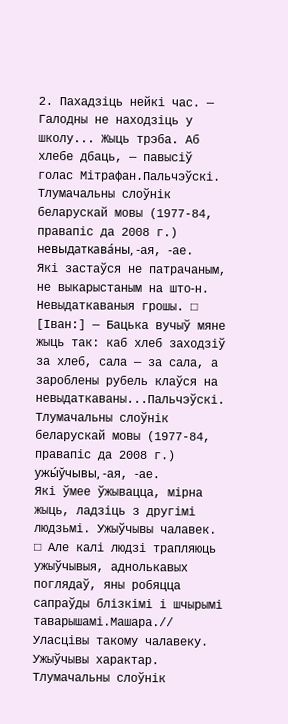2. Пахадзіць нейкі час. — Галодны не находзіць у школу... Жыць трэба. Аб хлебе дбаць, — павысіў голас Мітрафан.Пальчэўскі.
Тлумачальны слоўнік беларускай мовы (1977-84, правапіс да 2008 г.)
невыдаткава́ны, ‑ая, ‑ае.
Які застаўся не патрачаным, не выкарыстаным на што‑н. Невыдаткаваныя грошы. □ [Іван:] — Бацька вучыў мяне жыць так: каб хлеб заходзіў за хлеб, сала — за сала, а зароблены рубель клаўся на невыдаткаваны...Пальчэўскі.
Тлумачальны слоўнік беларускай мовы (1977-84, правапіс да 2008 г.)
ужы́ўчывы, ‑ая, ‑ае.
Які ўмее ўжывацца, мірна жыць, ладзіць з другімі людзьмі. Ужыўчывы чалавек. □ Але калі людзі трапляюць ужыўчывыя, аднолькавых поглядаў, яны робяцца сапраўды блізкімі і шчырымі таварышамі.Машара.// Уласцівы такому чалавеку. Ужыўчывы характар.
Тлумачальны слоўнік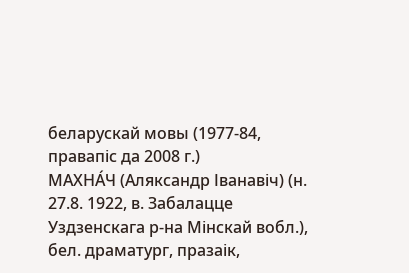беларускай мовы (1977-84, правапіс да 2008 г.)
МАХНА́Ч (Аляксандр Іванавіч) (н. 27.8. 1922, в. Забалацце Уздзенскага р-на Мінскай вобл.),
бел. драматург, празаік,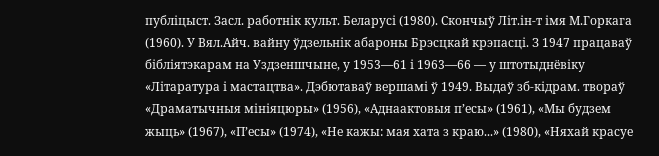публіцыст. Засл. работнік культ. Беларусі (1980). Скончыў Літ.ін-т імя М.Горкага (1960). У Вял.Айч. вайну ўдзельнік абароны Брэсцкай крэпасці. З 1947 працаваў бібліятэкарам на Уздзеншчыне, у 1953—61 і 1963—66 — у штотыднёвіку «Літаратура і мастацтва». Дэбютаваў вершамі ў 1949. Выдаў зб-кідрам. твораў «Драматычныя мініяцюры» (1956), «Аднаактовыя п’есы» (1961), «Мы будзем жыць» (1967), «П’есы» (1974), «Не кажы: мая хата з краю...» (1980), «Няхай красуе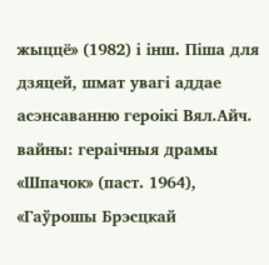жыццё» (1982) і інш. Піша для дзяцей, шмат увагі аддае асэнсаванню героікі Вял.Айч. вайны: гераічныя драмы «Шпачок» (паст. 1964), «Гаўрошы Брэсцкай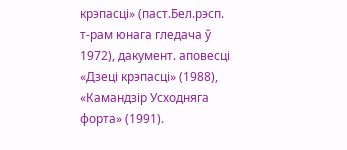крэпасці» (паст.Бел.рэсп. т-рам юнага гледача ў 1972), дакумент. аповесці «Дзеці крэпасці» (1988), «Камандзір Усходняга форта» (1991).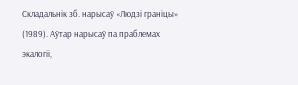Складальнік зб. нарысаў «Людзі граніцы» (1989). Аўтар нарысаў па праблемах экалогіі,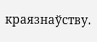краязнаўству.